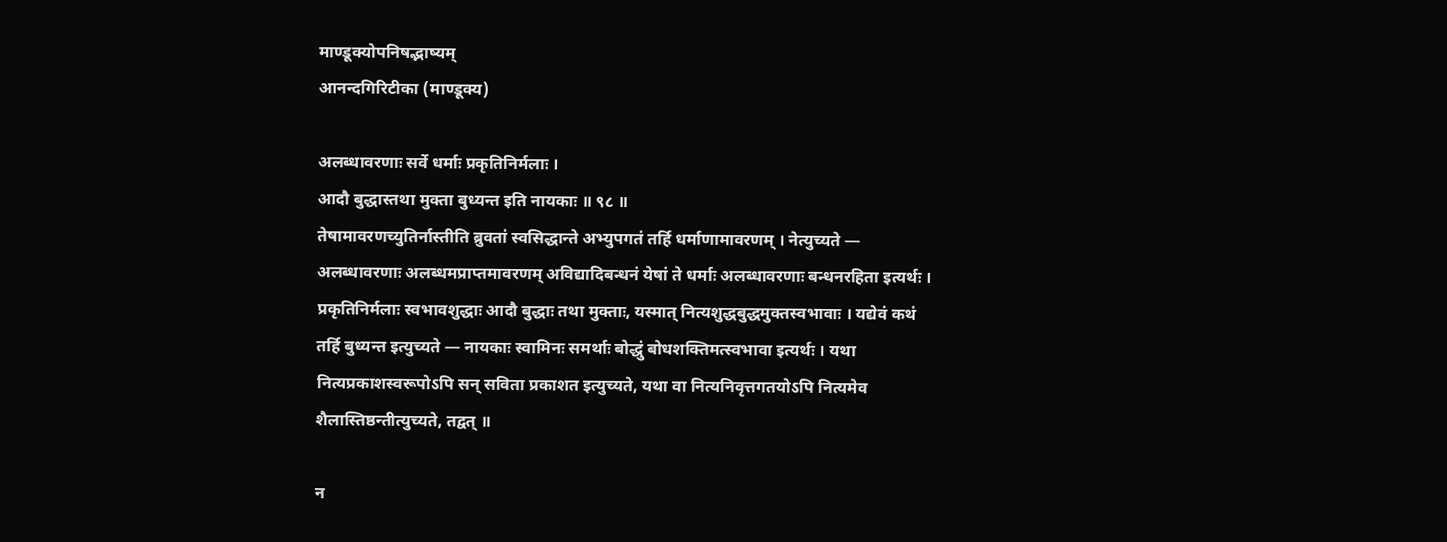माण्डूक्योपनिषद्भाष्यम्
आनन्दगिरिटीका (माण्डूक्य)

अलब्धावरणाः सर्वे धर्माः प्रकृतिनिर्मलाः ।
आदौ बुद्धास्तथा मुक्ता बुध्यन्त इति नायकाः ॥ ९८ ॥
तेषामावरणच्युतिर्नास्तीति ब्रुवतां स्वसिद्धान्ते अभ्युपगतं तर्हि धर्माणामावरणम् । नेत्युच्यते — अलब्धावरणाः अलब्धमप्राप्तमावरणम् अविद्यादिबन्धनं येषां ते धर्माः अलब्धावरणाः बन्धनरहिता इत्यर्थः । प्रकृतिनिर्मलाः स्वभावशुद्धाः आदौ बुद्धाः तथा मुक्ताः, यस्मात् नित्यशुद्धबुद्धमुक्तस्वभावाः । यद्येवं कथं तर्हि बुध्यन्त इत्युच्यते — नायकाः स्वामिनः समर्थाः बोद्धुं बोधशक्तिमत्स्वभावा इत्यर्थः । यथा नित्यप्रकाशस्वरूपोऽपि सन् सविता प्रकाशत इत्युच्यते, यथा वा नित्यनिवृत्तगतयोऽपि नित्यमेव शैलास्तिष्ठन्तीत्युच्यते, तद्वत् ॥

न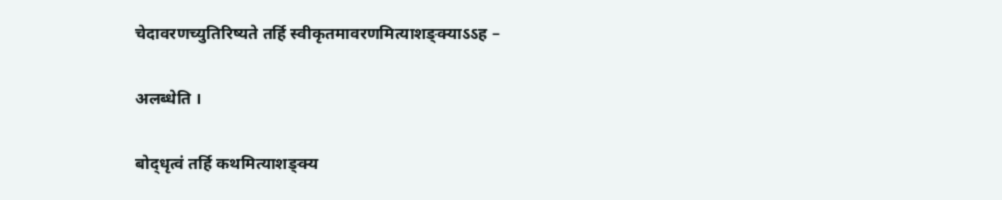चेदावरणच्युतिरिष्यते तर्हि स्वीकृतमावरणमित्याशङ्क्याऽऽह –

अलब्धेति ।

बोद्‌धृत्वं तर्हि कथमित्याशङ्क्य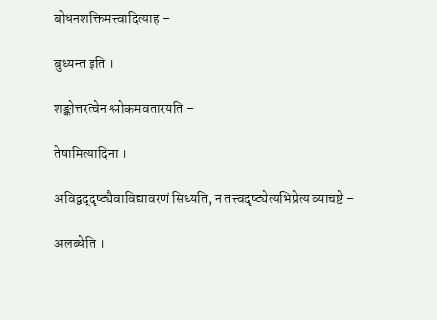बोधनशक्तिमत्त्वादित्याह –

बुध्यन्त इति ।

शङ्कोत्तरत्वेन श्लोकमवतारयति –

तेषामित्यादिना ।

अविद्वद्‌दृष्ट्यैवाविद्यावरणं सिध्यति, न तत्त्वदृष्ट्येत्यभिप्रेत्य व्याचष्टे –

अलब्धेति ।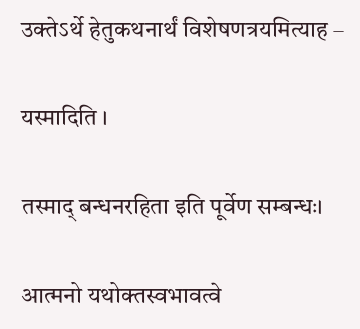उक्तेऽर्थे हेतुकथनार्थं विशेषणत्रयमित्याह –

यस्मादिति ।

तस्माद् बन्धनरहिता इति पूर्वेण सम्बन्धः।

आत्मनो यथोक्तस्वभावत्वे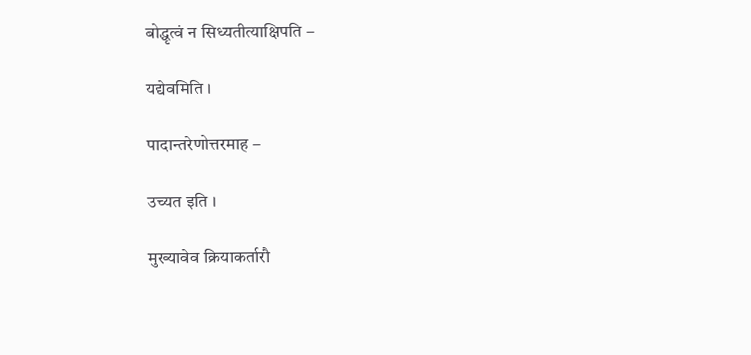बोद्धृत्वं न सिध्यतीत्याक्षिपति –

यद्येवमिति ।

पादान्तरेणोत्तरमाह –

उच्यत इति ।

मुख्यावेव क्रियाकर्तारौ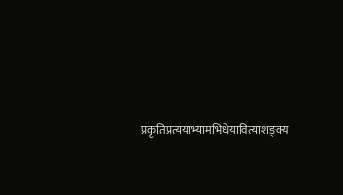प्रकृतिप्रत्ययाभ्यामभिधेयावित्याशङ्क्य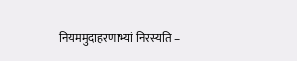नियममुदाहरणाभ्यां निरस्यति –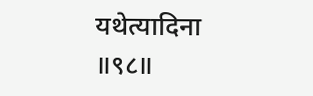यथेत्यादिना ॥९८॥